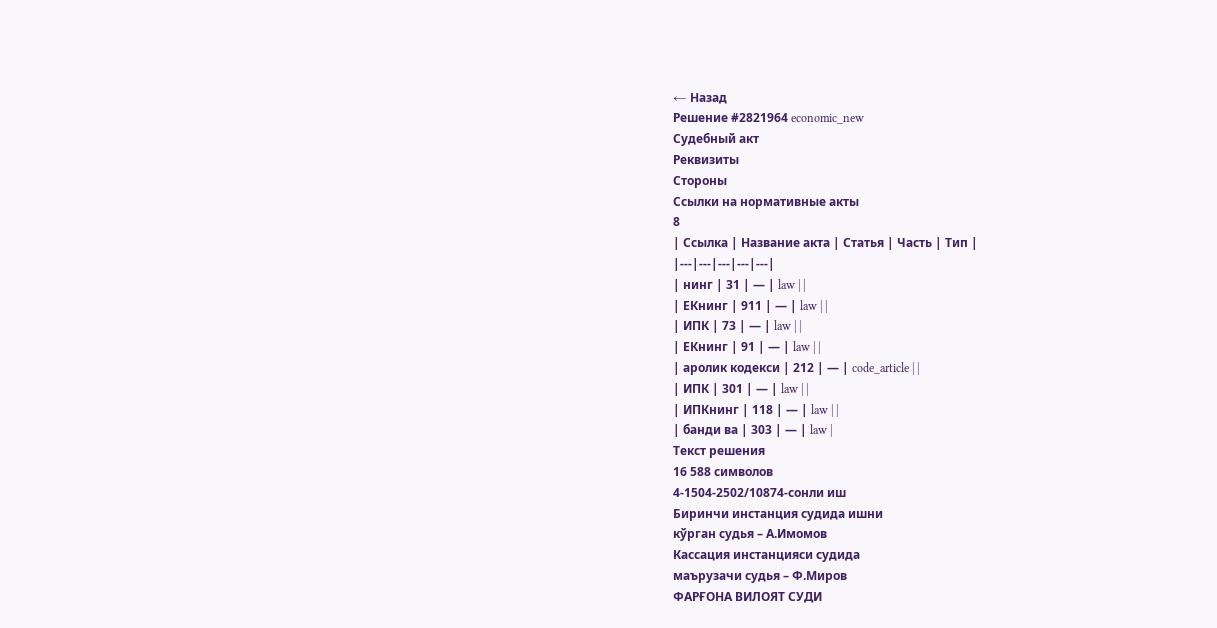← Назад
Решение #2821964 economic_new
Судебный акт
Реквизиты
Стороны
Ссылки на нормативные акты
8
| Ссылка | Название акта | Статья | Часть | Тип |
|---|---|---|---|---|
| нинг | 31 | — | law | |
| ЕКнинг | 911 | — | law | |
| ИПК | 73 | — | law | |
| ЕКнинг | 91 | — | law | |
| аролик кодекси | 212 | — | code_article | |
| ИПК | 301 | — | law | |
| ИПКнинг | 118 | — | law | |
| банди ва | 303 | — | law |
Текст решения
16 588 символов
4-1504-2502/10874-сонли иш
Биринчи инстанция судида ишни
кўрган судья – А.Имомов
Кассация инстанцияси судида
маърузачи судья – Ф.Миров
ФАРҒОНА ВИЛОЯТ СУДИ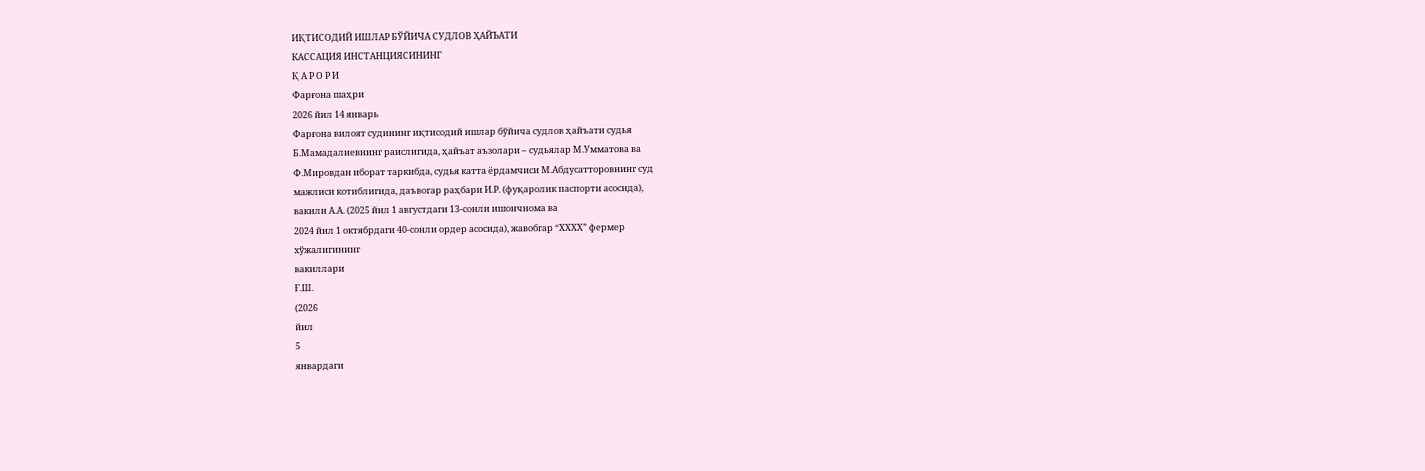ИҚТИСОДИЙ ИШЛАР БЎЙИЧА СУДЛОВ ҲАЙЪАТИ
КАССАЦИЯ ИНСТАНЦИЯСИНИНГ
Қ А Р О Р И
Фарғона шаҳри
2026 йил 14 январь
Фарғона вилоят судининг иқтисодий ишлар бўйича судлов ҳайъати судья
Б.Мамадалиевнинг раислигида, ҳайъат аъзолари – судьялар М.Умматова ва
Ф.Мировдан иборат таркибда, судья катта ёрдамчиси М.Абдусатторовнинг суд
мажлиси котиблигида, даъвогар раҳбари И.Р. (фуқаролик паспорти асосида),
вакили А.А. (2025 йил 1 августдаги 13-сонли ишончнома ва
2024 йил 1 октябрдаги 40-сонли ордер асосида), жавобгар “ХХХХ” фермер
хўжалигининг
вакиллари
Ғ.Ш.
(2026
йил
5
январдаги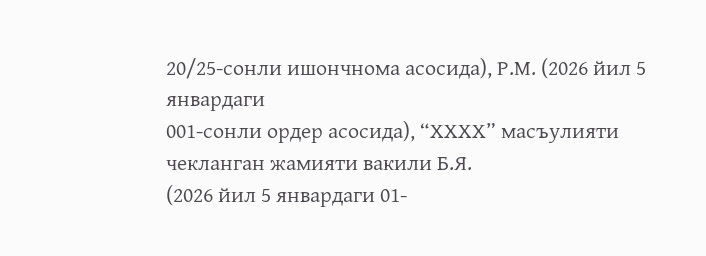20/25-сонли ишончнома асосида), Р.М. (2026 йил 5 январдаги
001-сонли ордер асосида), “ХХХХ” масъулияти чекланган жамияти вакили Б.Я.
(2026 йил 5 январдаги 01-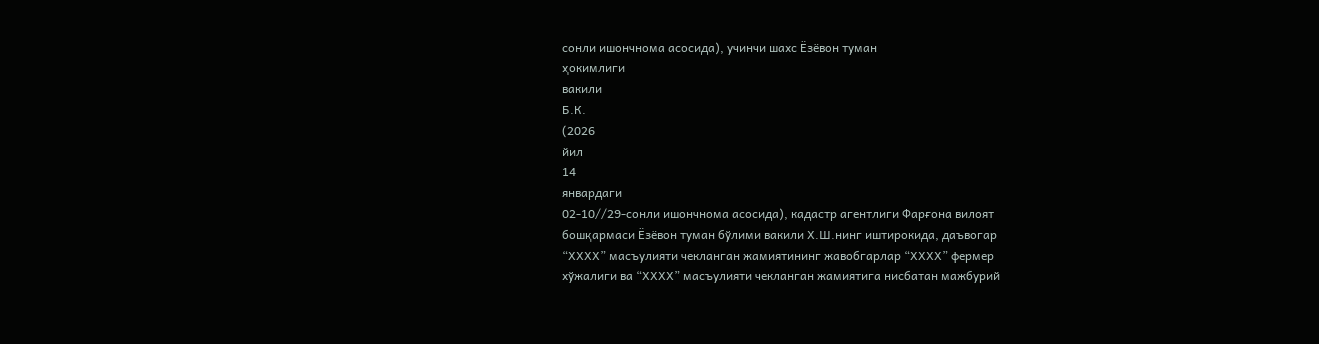сонли ишончнома асосида), учинчи шахс Ёзёвон туман
ҳокимлиги
вакили
Б.К.
(2026
йил
14
январдаги
02-10//29-сонли ишончнома асосида), кадастр агентлиги Фарғона вилоят
бошқармаси Ёзёвон туман бўлими вакили Х.Ш.нинг иштирокида, даъвогар
“ХХХХ” масъулияти чекланган жамиятининг жавобгарлар “ХХХХ” фермер
хўжалиги ва “ХХХХ” масъулияти чекланган жамиятига нисбатан мажбурий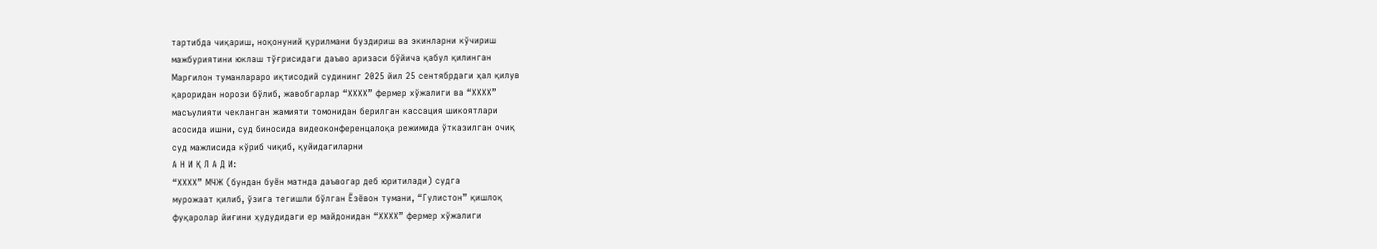тартибда чиқариш, ноқонуний қурилмани буздириш ва экинларни кўчириш
мажбуриятини юклаш тўғрисидаги даъво аризаси бўйича қабул қилинган
Марғилон туманлараро иқтисодий судининг 2025 йил 25 сентябрдаги ҳал қилув
қароридан норози бўлиб, жавобгарлар “ХХХХ” фермер хўжалиги ва “ХХХХ”
масъулияти чекланган жамияти томонидан берилган кассация шикоятлари
асосида ишни, суд биносида видеоконференцалоқа режимида ўтказилган очиқ
суд мажлисида кўриб чиқиб, қуйидагиларни
А Н И Қ Л А Д И:
“ХХХХ” МЧЖ (бундан буён матнда даъвогар деб юритилади) судга
мурожаат қилиб, ўзига тегишли бўлган Ёзёвон тумани, “Гулистон” қишлоқ
фуқаролар йиғини ҳудудидаги ер майдонидан “ХХХХ” фермер хўжалиги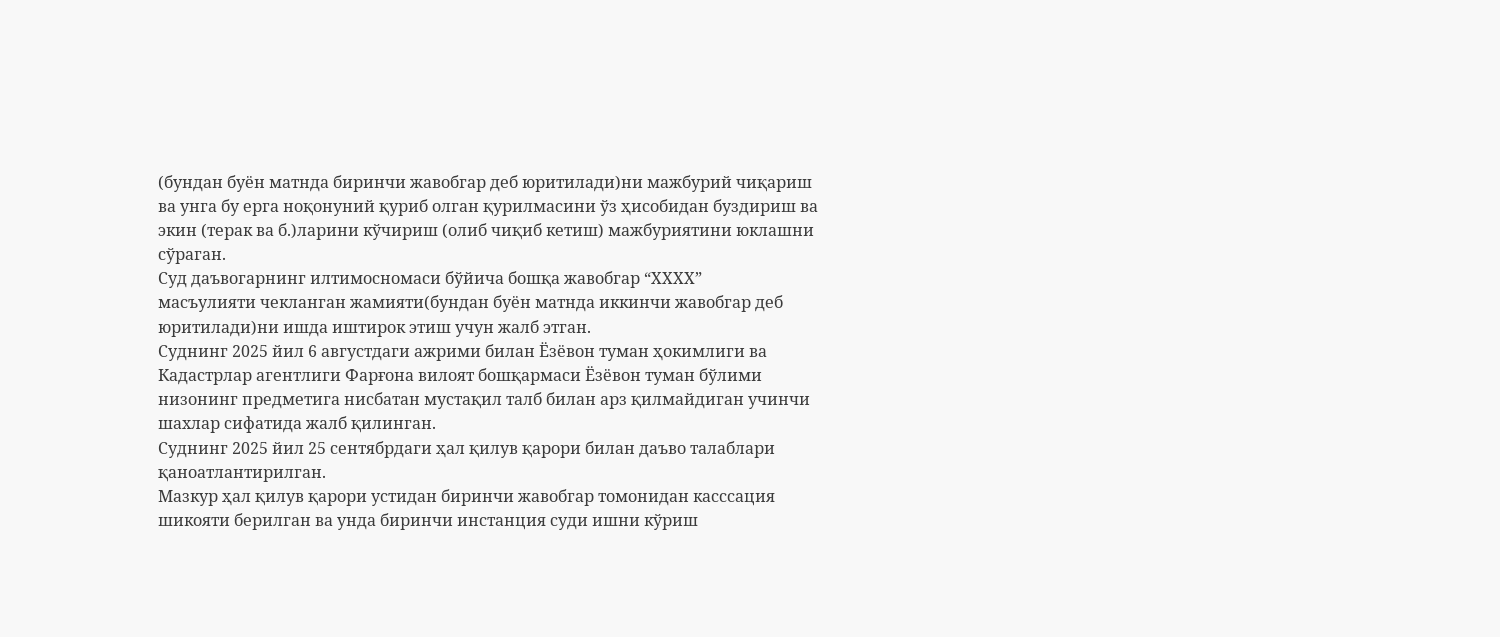(бундан буён матнда биринчи жавобгар деб юритилади)ни мажбурий чиқариш
ва унга бу ерга ноқонуний қуриб олган қурилмасини ўз ҳисобидан буздириш ва
экин (терак ва б.)ларини кўчириш (олиб чиқиб кетиш) мажбуриятини юклашни
сўраган.
Суд даъвогарнинг илтимосномаси бўйича бошқа жавобгар “ХХХХ”
масъулияти чекланган жамияти(бундан буён матнда иккинчи жавобгар деб
юритилади)ни ишда иштирок этиш учун жалб этган.
Суднинг 2025 йил 6 августдаги ажрими билан Ёзёвон туман ҳокимлиги ва
Кадастрлар агентлиги Фарғона вилоят бошқармаси Ёзёвон туман бўлими
низонинг предметига нисбатан мустақил талб билан арз қилмайдиган учинчи
шахлар сифатида жалб қилинган.
Суднинг 2025 йил 25 сентябрдаги ҳал қилув қарори билан даъво талаблари
қаноатлантирилган.
Мазкур ҳал қилув қарори устидан биринчи жавобгар томонидан касссация
шикояти берилган ва унда биринчи инстанция суди ишни кўриш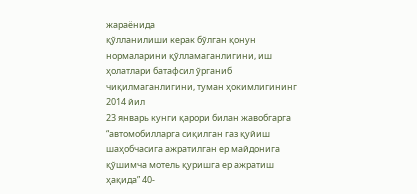жараёнида
қўлланилиши керак бўлган қонун нормаларини қўлламаганлигини, иш
ҳолатлари батафсил ўрганиб чиқилмаганлигини, туман ҳокимлигининг 2014 йил
23 январь кунги қарори билан жавобгарга “автомобилларга сиқилган газ қуйиш
шаҳобчасига ажратилган ер майдонига қўшимча мотель қуришга ер ажратиш
ҳақида” 40-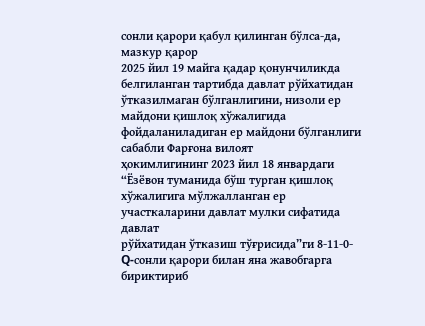сонли қарори қабул қилинган бўлса-да, мазкур қарор
2025 йил 19 майга қадар қонунчиликда белгиланган тартибда давлат рўйхатидан
ўтказилмаган бўлганлигини, низоли ер майдони қишлоқ хўжалигида
фойдаланиладиган ер майдони бўлганлиги сабабли Фарғона вилоят
ҳокимлигининг 2023 йил 18 январдаги “Ёзёвон туманида бўш турган қишлоқ
хўжалигига мўлжалланган ер участкаларини давлат мулки сифатида давлат
рўйхатидан ўтказиш тўғрисида”ги 8-11-0-Q-сонли қарори билан яна жавобгарга
бириктириб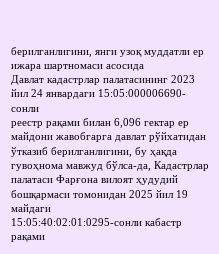берилганлигини, янги узоқ муддатли ер ижара шартномаси асосида
Давлат кадастрлар палатасининг 2023 йил 24 январдаги 15:05:000006690-сонли
реестр рақами билан 6,096 гектар ер майдони жавобгарга давлат рўйхатидан
ўтказиб берилганлигини, бу ҳақда гувоҳнома мавжуд бўлса-да, Кадастрлар
палатаси Фарғона вилоят ҳудудий бошқармаси томонидан 2025 йил 19 майдаги
15:05:40:02:01:0295-сонли кабастр рақами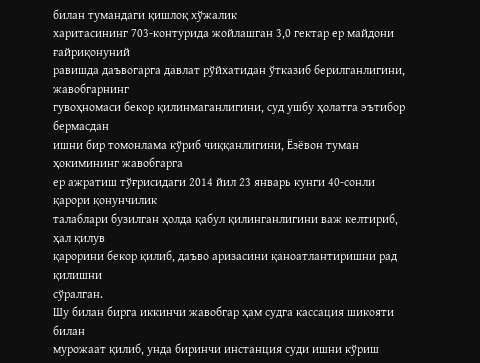билан тумандаги қишлоқ хўжалик
харитасининг 703-контурида жойлашган 3,0 гектар ер майдони ғайриқонуний
равишда даъвогарга давлат рўйхатидан ўтказиб берилганлигини, жавобгарнинг
гувоҳномаси бекор қилинмаганлигини, суд ушбу ҳолатга эътибор бермасдан
ишни бир томонлама кўриб чиққанлигини, Ёзёвон туман ҳокимининг жавобгарга
ер ажратиш тўғрисидаги 2014 йил 23 январь кунги 40-сонли қарори қонунчилик
талаблари бузилган ҳолда қабул қилинганлигини важ келтириб, ҳал қилув
қарорини бекор қилиб, даъво аризасини қаноатлантиришни рад қилишни
сўралган.
Шу билан бирга иккинчи жавобгар ҳам судга кассация шикояти билан
мурожаат қилиб, унда биринчи инстанция суди ишни кўриш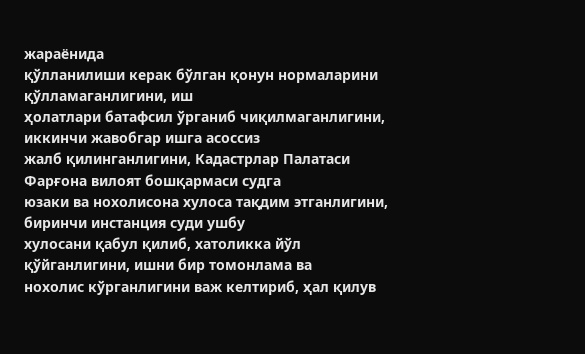жараёнида
қўлланилиши керак бўлган қонун нормаларини қўлламаганлигини, иш
ҳолатлари батафсил ўрганиб чиқилмаганлигини, иккинчи жавобгар ишга асоссиз
жалб қилинганлигини, Кадастрлар Палатаси Фарғона вилоят бошқармаси судга
юзаки ва нохолисона хулоса тақдим этганлигини, биринчи инстанция суди ушбу
хулосани қабул қилиб, хатоликка йўл қўйганлигини, ишни бир томонлама ва
нохолис кўрганлигини важ келтириб, ҳал қилув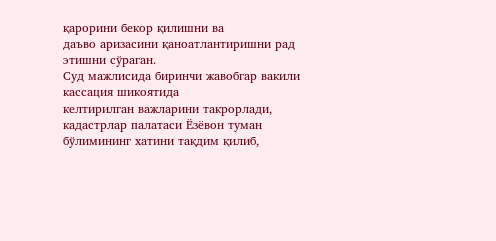қарорини бекор қилишни ва
даъво аризасини қаноатлантиришни рад этишни сўраган.
Суд мажлисида биринчи жавобгар вакили кассация шикоятида
келтирилган важларини такрорлади, кадастрлар палатаси Ёзёвон туман
бўлимининг хатини тақдим қилиб,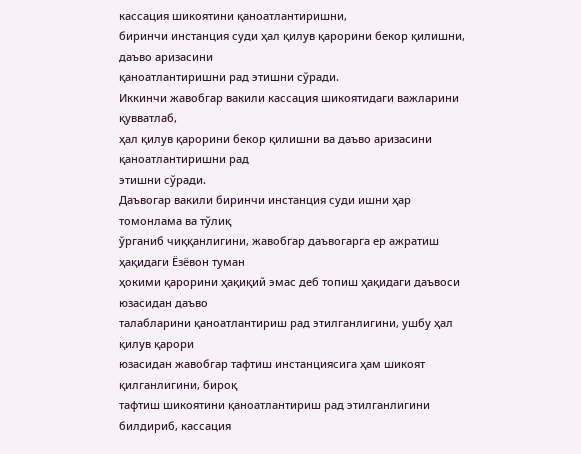кассация шикоятини қаноатлантиришни,
биринчи инстанция суди ҳал қилув қарорини бекор қилишни, даъво аризасини
қаноатлантиришни рад этишни сўради.
Иккинчи жавобгар вакили кассация шикоятидаги важларини қувватлаб,
ҳал қилув қарорини бекор қилишни ва даъво аризасини қаноатлантиришни рад
этишни сўради.
Даъвогар вакили биринчи инстанция суди ишни ҳар томонлама ва тўлиқ
ўрганиб чиққанлигини, жавобгар даъвогарга ер ажратиш ҳақидаги Ёзёвон туман
ҳокими қарорини ҳақиқий эмас деб топиш ҳақидаги даъвоси юзасидан даъво
талабларини қаноатлантириш рад этилганлигини, ушбу ҳал қилув қарори
юзасидан жавобгар тафтиш инстанциясига ҳам шикоят қилганлигини, бироқ
тафтиш шикоятини қаноатлантириш рад этилганлигини билдириб, кассация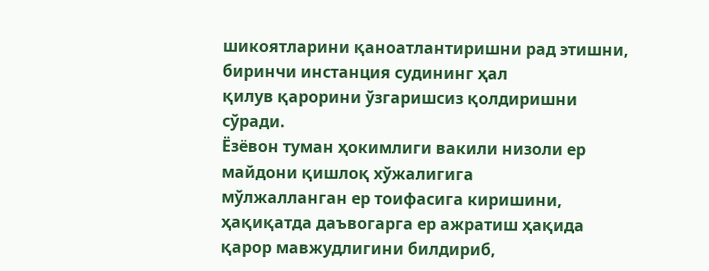шикоятларини қаноатлантиришни рад этишни, биринчи инстанция судининг ҳал
қилув қарорини ўзгаришсиз қолдиришни сўради.
Ёзёвон туман ҳокимлиги вакили низоли ер майдони қишлоқ хўжалигига
мўлжалланган ер тоифасига киришини, ҳақиқатда даъвогарга ер ажратиш ҳақида
қарор мавжудлигини билдириб,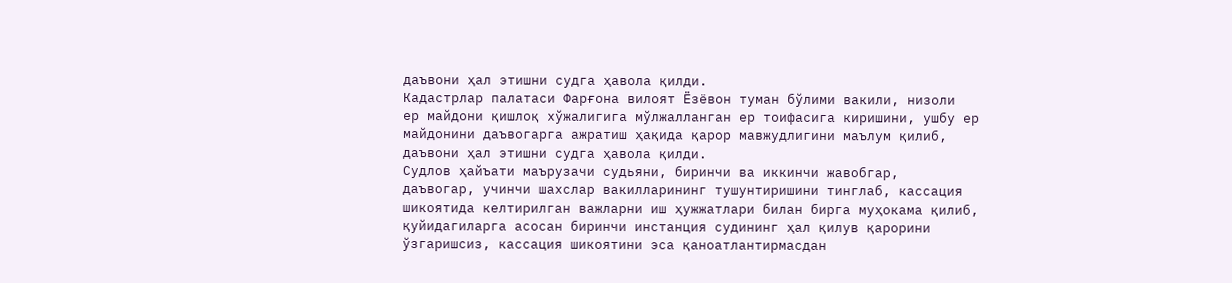даъвони ҳал этишни судга ҳавола қилди.
Кадастрлар палатаси Фарғона вилоят Ёзёвон туман бўлими вакили, низоли
ер майдони қишлоқ хўжалигига мўлжалланган ер тоифасига киришини, ушбу ер
майдонини даъвогарга ажратиш ҳақида қарор мавжудлигини маълум қилиб,
даъвони ҳал этишни судга ҳавола қилди.
Судлов ҳайъати маърузачи судьяни, биринчи ва иккинчи жавобгар,
даъвогар, учинчи шахслар вакилларининг тушунтиришини тинглаб, кассация
шикоятида келтирилган важларни иш ҳужжатлари билан бирга муҳокама қилиб,
қуйидагиларга асосан биринчи инстанция судининг ҳал қилув қарорини
ўзгаришсиз, кассация шикоятини эса қаноатлантирмасдан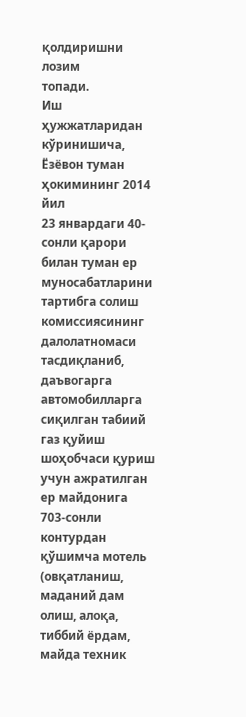қолдиришни лозим
топади.
Иш ҳужжатларидан кўринишича, Ёзёвон туман ҳокимининг 2014 йил
23 январдаги 40-сонли қарори билан туман ер муносабатларини тартибга солиш
комиссиясининг далолатномаси тасдиқланиб, даъвогарга автомобилларга
сиқилган табиий газ қуйиш шоҳобчаси қуриш учун ажратилган ер майдонига
703-сонли контурдан қўшимча мотель (овқатланиш, маданий дам олиш, алоқа,
тиббий ёрдам, майда техник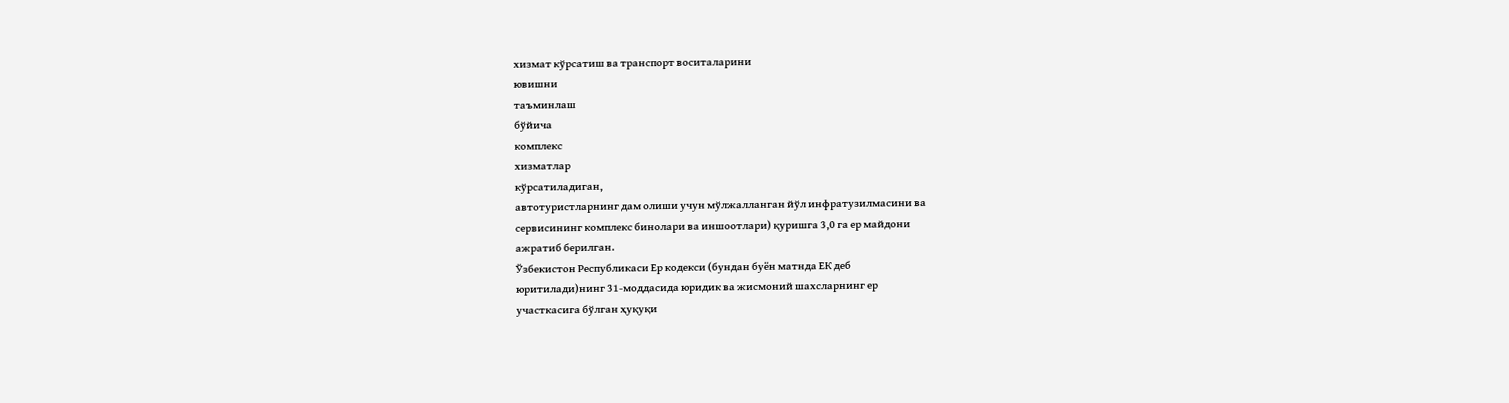хизмат кўрсатиш ва транспорт воситаларини
ювишни
таъминлаш
бўйича
комплекс
хизматлар
кўрсатиладиган,
автотуристларнинг дам олиши учун мўлжалланган йўл инфратузилмасини ва
сервисининг комплекс бинолари ва иншоотлари) қуришга 3,0 га ер майдони
ажратиб берилган.
Ўзбекистон Республикаси Ер кодекси (бундан буён матнда ЕК деб
юритилади)нинг 31-моддасида юридик ва жисмоний шахсларнинг ер
участкасига бўлган ҳуқуқи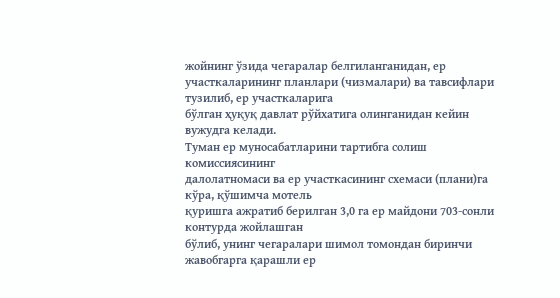жойнинг ўзида чегаралар белгиланганидан, ер
участкаларининг планлари (чизмалари) ва тавсифлари тузилиб, ер участкаларига
бўлган ҳуқуқ давлат рўйхатига олинганидан кейин вужудга келади.
Туман ер муносабатларини тартибга солиш комиссиясининг
далолатномаси ва ер участкасининг схемаси (плани)га кўра, қўшимча мотель
қуришга ажратиб берилган 3,0 га ер майдони 703-сонли контурда жойлашган
бўлиб, унинг чегаралари шимол томондан биринчи жавобгарга қарашли ер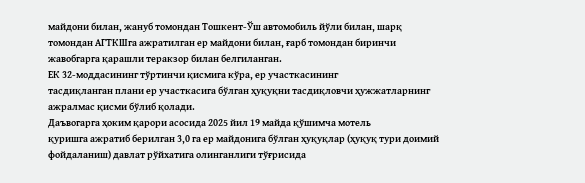майдони билан, жануб томондан Тошкент-Ўш автомобиль йўли билан, шарқ
томондан АГТКШга ажратилган ер майдони билан, ғарб томондан биринчи
жавобгарга қарашли теракзор билан белгиланган.
ЕК 32-моддасининг тўртинчи қисмига кўра, ер участкасининг
тасдиқланган плани ер участкасига бўлган ҳуқуқни тасдиқловчи ҳужжатларнинг
ажралмас қисми бўлиб қолади.
Даъвогарга ҳоким қарори асосида 2025 йил 19 майда қўшимча мотель
қуришга ажратиб берилган 3,0 га ер майдонига бўлган ҳуқуқлар (ҳуқуқ тури доимий фойдаланиш) давлат рўйхатига олинганлиги тўғрисида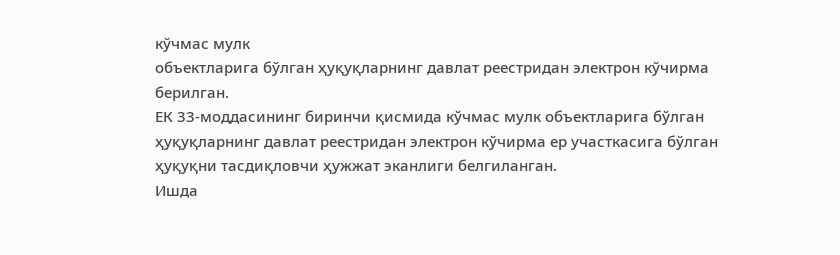кўчмас мулк
объектларига бўлган ҳуқуқларнинг давлат реестридан электрон кўчирма
берилган.
ЕК 33-моддасининг биринчи қисмида кўчмас мулк объектларига бўлган
ҳуқуқларнинг давлат реестридан электрон кўчирма ер участкасига бўлган
ҳуқуқни тасдиқловчи ҳужжат эканлиги белгиланган.
Ишда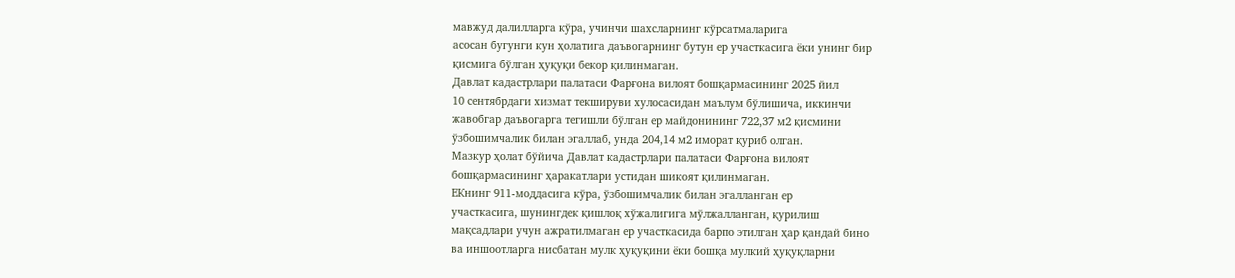мавжуд далилларга кўра, учинчи шахсларнинг кўрсатмаларига
асосан бугунги кун ҳолатига даъвогарнинг бутун ер участкасига ёки унинг бир
қисмига бўлган ҳуқуқи бекор қилинмаган.
Давлат кадастрлари палатаси Фарғона вилоят бошқармасининг 2025 йил
10 сентябрдаги хизмат текшируви хулосасидан маълум бўлишича, иккинчи
жавобгар даъвогарга тегишли бўлган ер майдонининг 722,37 м2 қисмини
ўзбошимчалик билан эгаллаб, унда 204,14 м2 иморат қуриб олган.
Мазкур ҳолат бўйича Давлат кадастрлари палатаси Фарғона вилоят
бошқармасининг ҳаракатлари устидан шикоят қилинмаган.
ЕКнинг 911-моддасига кўра, ўзбошимчалик билан эгалланган ер
участкасига, шунингдек қишлоқ хўжалигига мўлжалланган, қурилиш
мақсадлари учун ажратилмаган ер участкасида барпо этилган ҳар қандай бино
ва иншоотларга нисбатан мулк ҳуқуқини ёки бошқа мулкий ҳуқуқларни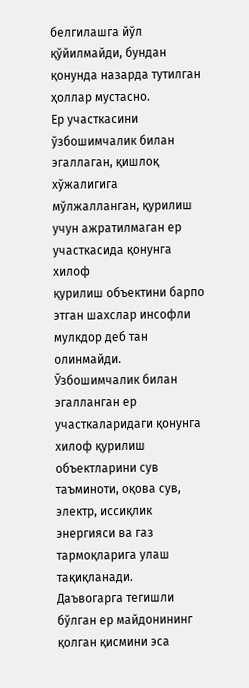белгилашга йўл қўйилмайди, бундан қонунда назарда тутилган ҳоллар мустасно.
Ер участкасини ўзбошимчалик билан эгаллаган, қишлоқ хўжалигига
мўлжалланган, қурилиш учун ажратилмаган ер участкасида қонунга хилоф
қурилиш объектини барпо этган шахслар инсофли мулкдор деб тан олинмайди.
Ўзбошимчалик билан эгалланган ер участкаларидаги қонунга хилоф қурилиш
объектларини сув таъминоти, оқова сув, электр, иссиқлик энергияси ва газ
тармоқларига улаш тақиқланади.
Даъвогарга тегишли бўлган ер майдонининг қолган қисмини эса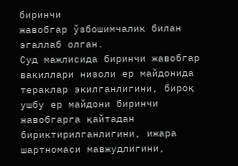биринчи
жавобгар ўзбошимчалик билан эгаллаб олган.
Суд мажлисида биринчи жавобгар вакиллари низоли ер майдонида
тераклар экилганлигини, бироқ ушбу ер майдони биринчи жавобгарга қайтадан
бириктирилганлигини, ижара шартномаси мавжудлигини,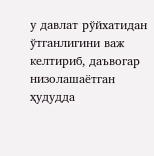у давлат рўйхатидан
ўтганлигини важ келтириб, даъвогар низолашаётган ҳудудда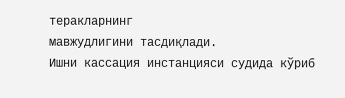теракларнинг
мавжудлигини тасдиқлади.
Ишни кассация инстанцияси судида кўриб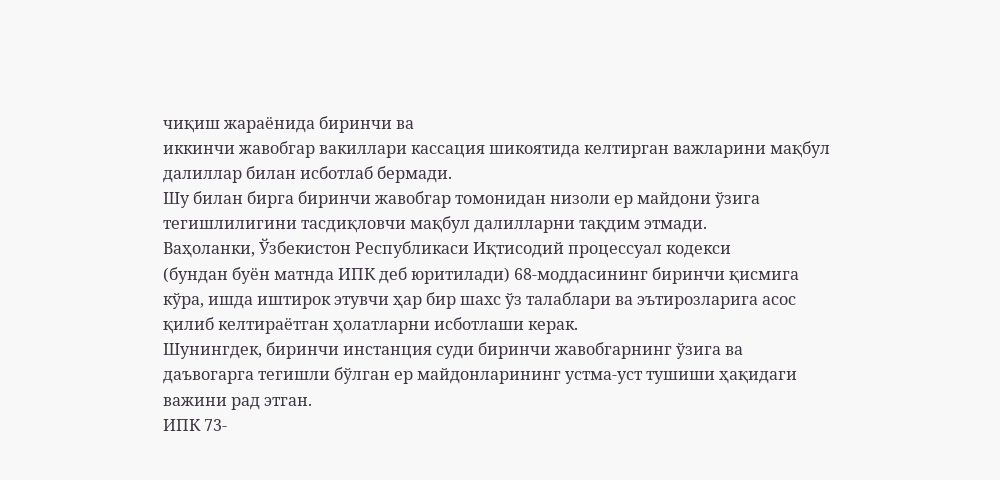чиқиш жараёнида биринчи ва
иккинчи жавобгар вакиллари кассация шикоятида келтирган важларини мақбул
далиллар билан исботлаб бермади.
Шу билан бирга биринчи жавобгар томонидан низоли ер майдони ўзига
тегишлилигини тасдиқловчи мақбул далилларни тақдим этмади.
Ваҳоланки, Ўзбекистон Республикаси Иқтисодий процессуал кодекси
(бундан буён матнда ИПК деб юритилади) 68-моддасининг биринчи қисмига
кўра, ишда иштирок этувчи ҳар бир шахс ўз талаблари ва эътирозларига асос
қилиб келтираётган ҳолатларни исботлаши керак.
Шунингдек, биринчи инстанция суди биринчи жавобгарнинг ўзига ва
даъвогарга тегишли бўлган ер майдонларининг устма-уст тушиши ҳақидаги
важини рад этган.
ИПК 73-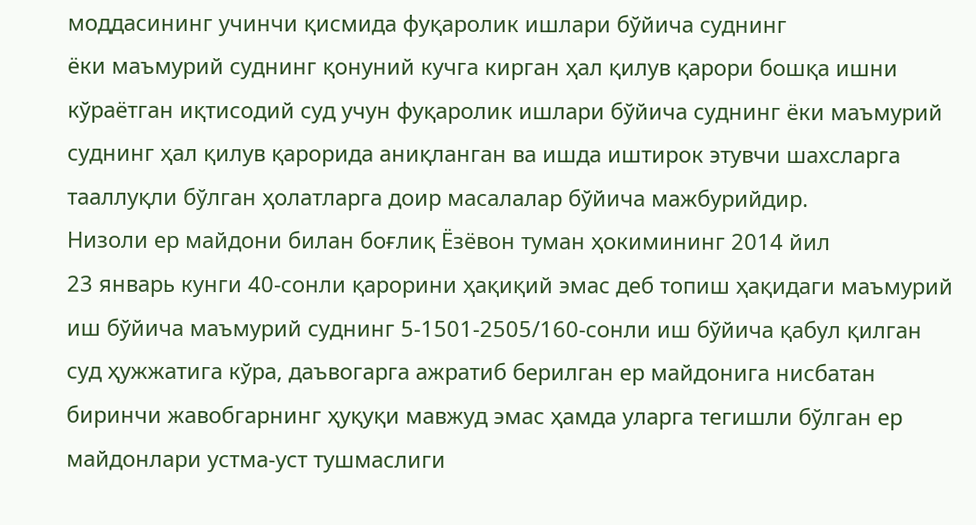моддасининг учинчи қисмида фуқаролик ишлари бўйича суднинг
ёки маъмурий суднинг қонуний кучга кирган ҳал қилув қарори бошқа ишни
кўраётган иқтисодий суд учун фуқаролик ишлари бўйича суднинг ёки маъмурий
суднинг ҳал қилув қарорида аниқланган ва ишда иштирок этувчи шахсларга
тааллуқли бўлган ҳолатларга доир масалалар бўйича мажбурийдир.
Низоли ер майдони билан боғлиқ Ёзёвон туман ҳокимининг 2014 йил
23 январь кунги 40-сонли қарорини ҳақиқий эмас деб топиш ҳақидаги маъмурий
иш бўйича маъмурий суднинг 5-1501-2505/160-сонли иш бўйича қабул қилган
суд ҳужжатига кўра, даъвогарга ажратиб берилган ер майдонига нисбатан
биринчи жавобгарнинг ҳуқуқи мавжуд эмас ҳамда уларга тегишли бўлган ер
майдонлари устма-уст тушмаслиги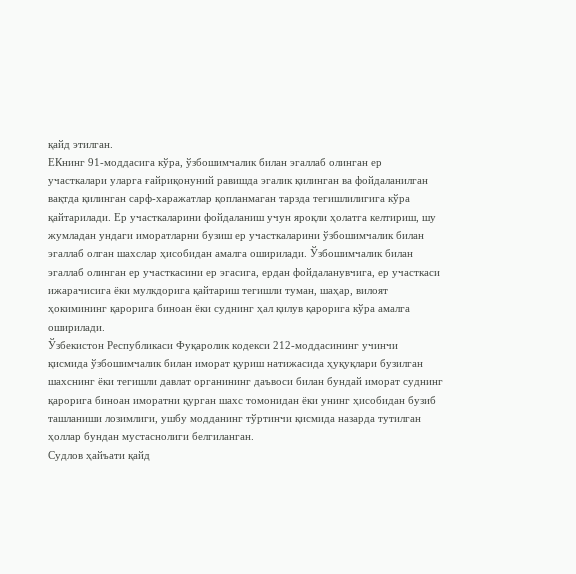қайд этилган.
ЕКнинг 91-моддасига кўра, ўзбошимчалик билан эгаллаб олинган ер
участкалари уларга ғайриқонуний равишда эгалик қилинган ва фойдаланилган
вақтда қилинган сарф-харажатлар қопланмаган тарзда тегишлилигига кўра
қайтарилади. Ер участкаларини фойдаланиш учун яроқли ҳолатга келтириш, шу
жумладан ундаги иморатларни бузиш ер участкаларини ўзбошимчалик билан
эгаллаб олган шахслар ҳисобидан амалга оширилади. Ўзбошимчалик билан
эгаллаб олинган ер участкасини ер эгасига, ердан фойдаланувчига, ер участкаси
ижарачисига ёки мулкдорига қайтариш тегишли туман, шаҳар, вилоят
ҳокимининг қарорига биноан ёки суднинг ҳал қилув қарорига кўра амалга
оширилади.
Ўзбекистон Республикаси Фуқаролик кодекси 212-моддасининг учинчи
қисмида ўзбошимчалик билан иморат қуриш натижасида ҳуқуқлари бузилган
шахснинг ёки тегишли давлат органининг даъвоси билан бундай иморат суднинг
қарорига биноан иморатни қурган шахс томонидан ёки унинг ҳисобидан бузиб
ташланиши лозимлиги, ушбу модданинг тўртинчи қисмида назарда тутилган
ҳоллар бундан мустаснолиги белгиланган.
Судлов ҳайъати қайд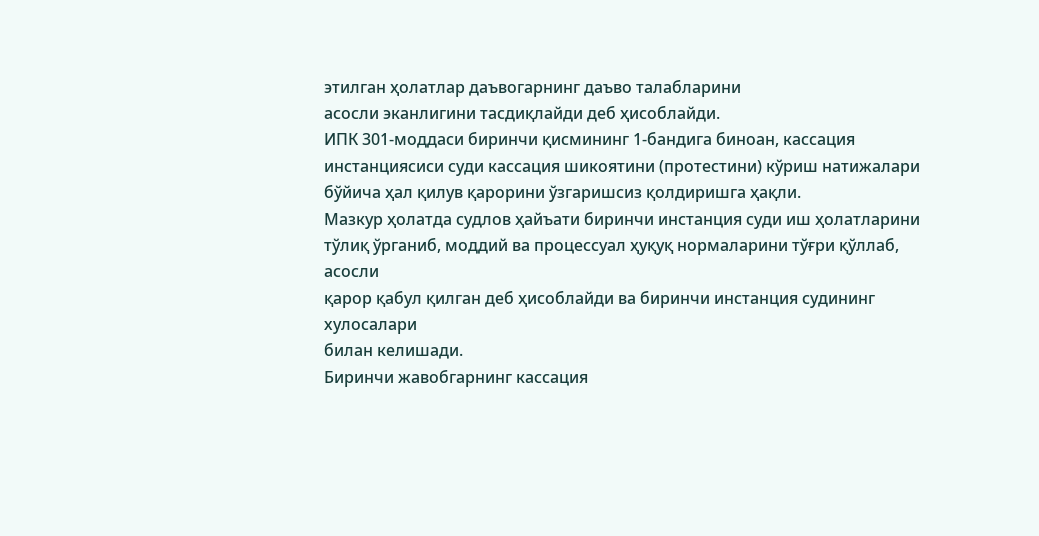этилган ҳолатлар даъвогарнинг даъво талабларини
асосли эканлигини тасдиқлайди деб ҳисоблайди.
ИПК 301-моддаси биринчи қисмининг 1-бандига биноан, кассация
инстанциясиси суди кассация шикоятини (протестини) кўриш натижалари
бўйича ҳал қилув қарорини ўзгаришсиз қолдиришга ҳақли.
Мазкур ҳолатда судлов ҳайъати биринчи инстанция суди иш ҳолатларини
тўлиқ ўрганиб, моддий ва процессуал ҳуқуқ нормаларини тўғри қўллаб, асосли
қарор қабул қилган деб ҳисоблайди ва биринчи инстанция судининг хулосалари
билан келишади.
Биринчи жавобгарнинг кассация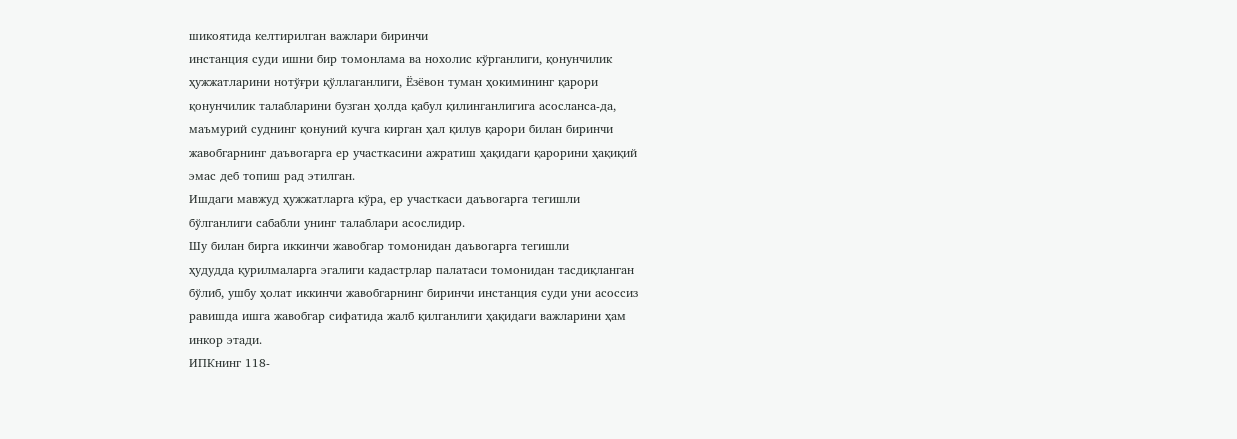шикоятида келтирилган важлари биринчи
инстанция суди ишни бир томонлама ва нохолис кўрганлиги, қонунчилик
ҳужжатларини нотўғри қўллаганлиги, Ёзёвон туман ҳокимининг қарори
қонунчилик талабларини бузган ҳолда қабул қилинганлигига асосланса-да,
маъмурий суднинг қонуний кучга кирган ҳал қилув қарори билан биринчи
жавобгарнинг даъвогарга ер участкасини ажратиш ҳақидаги қарорини ҳақиқий
эмас деб топиш рад этилган.
Ишдаги мавжуд ҳужжатларга кўра, ер участкаси даъвогарга тегишли
бўлганлиги сабабли унинг талаблари асослидир.
Шу билан бирга иккинчи жавобгар томонидан даъвогарга тегишли
ҳудудда қурилмаларга эгалиги кадастрлар палатаси томонидан тасдиқланган
бўлиб, ушбу ҳолат иккинчи жавобгарнинг биринчи инстанция суди уни асоссиз
равишда ишга жавобгар сифатида жалб қилганлиги ҳақидаги важларини ҳам
инкор этади.
ИПКнинг 118-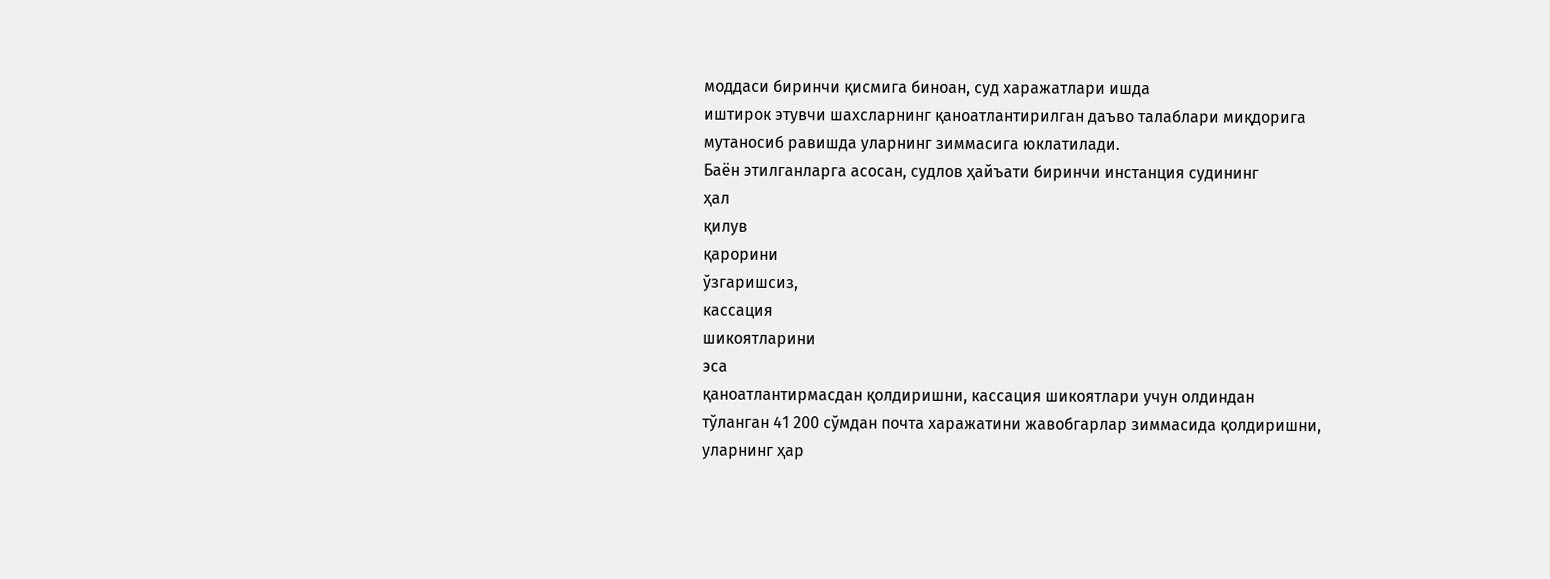моддаси биринчи қисмига биноан, суд харажатлари ишда
иштирок этувчи шахсларнинг қаноатлантирилган даъво талаблари миқдорига
мутаносиб равишда уларнинг зиммасига юклатилади.
Баён этилганларга асосан, судлов ҳайъати биринчи инстанция судининг
ҳал
қилув
қарорини
ўзгаришсиз,
кассация
шикоятларини
эса
қаноатлантирмасдан қолдиришни, кассация шикоятлари учун олдиндан
тўланган 41 200 сўмдан почта харажатини жавобгарлар зиммасида қолдиришни,
уларнинг ҳар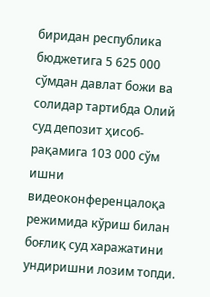биридан республика бюджетига 5 625 000 сўмдан давлат божи ва
солидар тартибда Олий суд депозит ҳисоб-рақамига 103 000 сўм ишни
видеоконференцалоқа режимида кўриш билан боғлиқ суд харажатини
ундиришни лозим топди.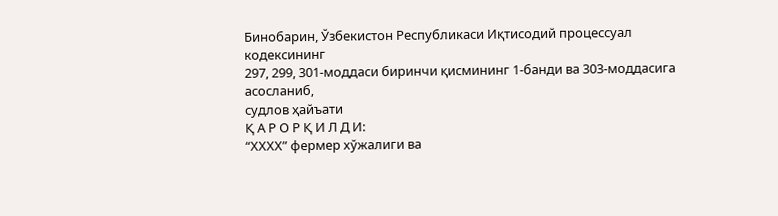Бинобарин, Ўзбекистон Республикаси Иқтисодий процессуал кодексининг
297, 299, 301-моддаси биринчи қисмининг 1-банди ва 303-моддасига асосланиб,
судлов ҳайъати
Қ А Р О Р Қ И Л Д И:
“ХХХХ” фермер хўжалиги ва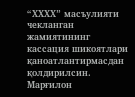“ХХХХ” масъулияти чекланган
жамиятининг кассация шикоятлари қаноатлантирмасдан қолдирилсин.
Марғилон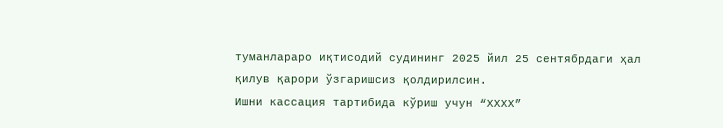туманлараро иқтисодий судининг 2025 йил 25 сентябрдаги ҳал
қилув қарори ўзгаришсиз қолдирилсин.
Ишни кассация тартибида кўриш учун “ХХХХ”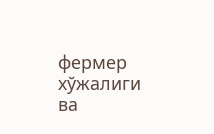фермер хўжалиги ва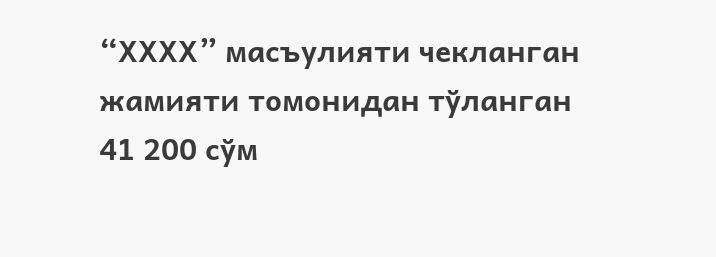“ХХХХ” масъулияти чекланган жамияти томонидан тўланган 41 200 сўм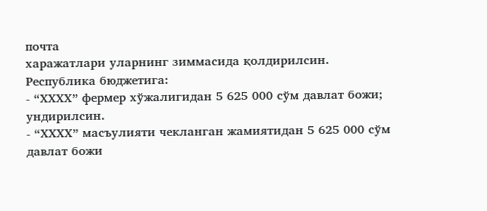почта
харажатлари уларнинг зиммасида қолдирилсин.
Республика бюджетига:
- “ХХХХ” фермер хўжалигидан 5 625 000 сўм давлат божи; ундирилсин.
- “ХХХХ” масъулияти чекланган жамиятидан 5 625 000 сўм давлат божи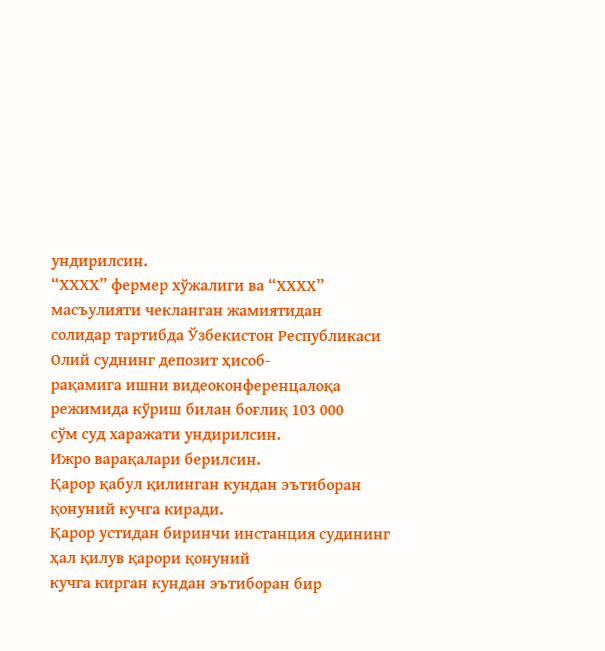ундирилсин.
“ХХХХ” фермер хўжалиги ва “ХХХХ” масъулияти чекланган жамиятидан
солидар тартибда Ўзбекистон Республикаси Олий суднинг депозит ҳисоб-
рақамига ишни видеоконференцалоқа режимида кўриш билан боғлиқ 103 000
сўм суд харажати ундирилсин.
Ижро варақалари берилсин.
Қарор қабул қилинган кундан эътиборан қонуний кучга киради.
Қарор устидан биринчи инстанция судининг ҳал қилув қарори қонуний
кучга кирган кундан эътиборан бир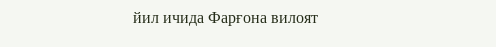йил ичида Фарғона вилоят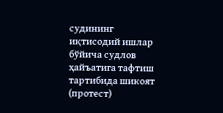судининг
иқтисодий ишлар бўйича судлов ҳайъатига тафтиш тартибида шикоят (протест)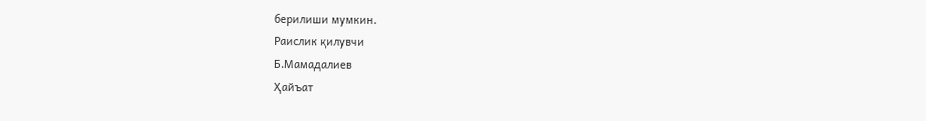берилиши мумкин.
Раислик қилувчи
Б.Мамадалиев
Ҳайъат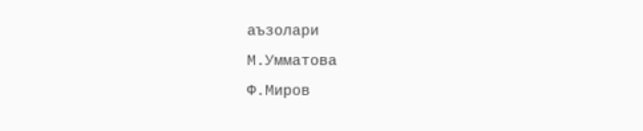аъзолари
М.Умматова
Ф.Миров